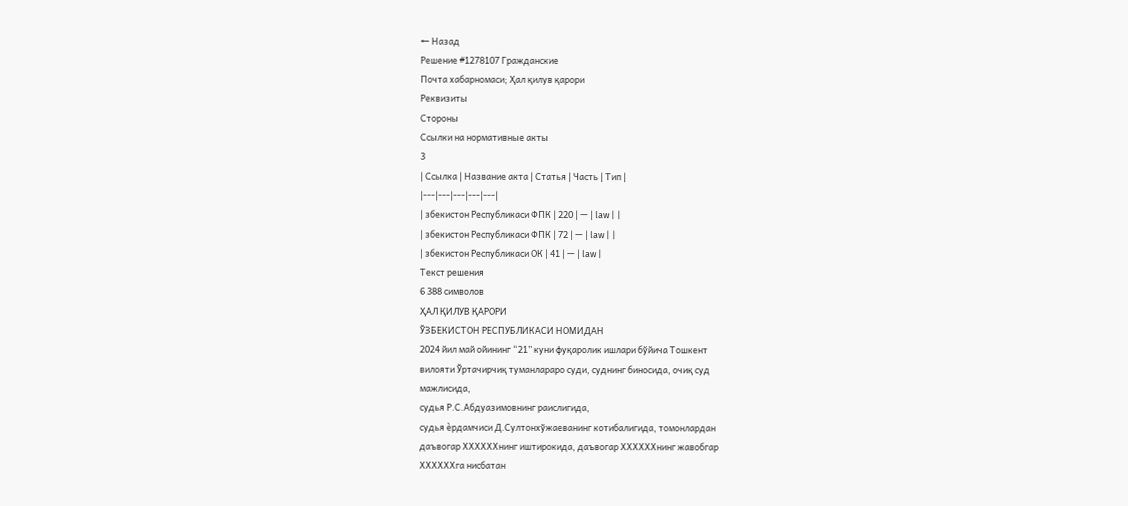← Назад
Решение #1278107 Гражданские
Почта хабарномаси; Ҳал қилув қарори
Реквизиты
Стороны
Ссылки на нормативные акты
3
| Ссылка | Название акта | Статья | Часть | Тип |
|---|---|---|---|---|
| збекистон Республикаси ФПК | 220 | — | law | |
| збекистон Республикаси ФПК | 72 | — | law | |
| збекистон Республикаси ОК | 41 | — | law |
Текст решения
6 388 символов
ҲАЛ ҚИЛУВ ҚАРОРИ
ЎЗБЕКИСТОН РЕСПУБЛИКАСИ НОМИДАН
2024 йил май ойининг “21” куни фуқаролик ишлари бўйича Тошкент
вилояти Ўртачирчиқ туманлараро суди, суднинг биносида, очиқ суд
мажлисида,
судья Р.С.Абдуазимовнинг раислигида,
судья ѐрдамчиси Д.Султонхўжаеванинг котибалигида, томонлардан
даъвогар ХХХХХХнинг иштирокида, даъвогар ХХХХХХнинг жавобгар
ХХХХХХга нисбатан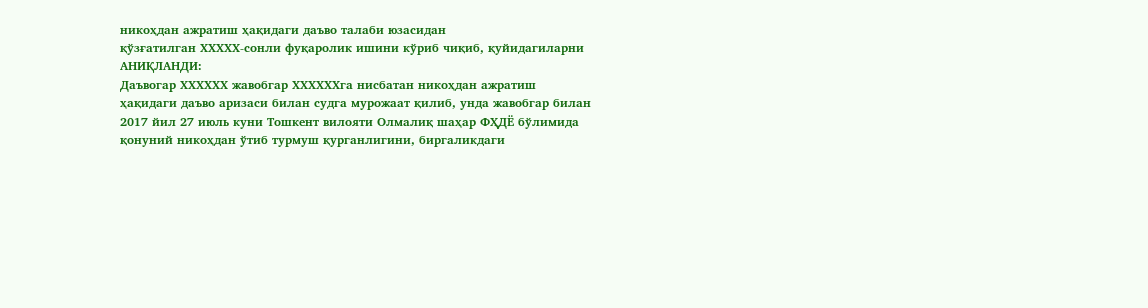никоҳдан ажратиш ҳақидаги даъво талаби юзасидан
қўзғатилган ХХХХХ-сонли фуқаролик ишини кўриб чиқиб, қуйидагиларни
АНИҚЛАНДИ:
Даъвогар ХХХХХХ жавобгар ХХХХХХга нисбатан никоҳдан ажратиш
ҳақидаги даъво аризаси билан судга мурожаат қилиб, унда жавобгар билан
2017 йил 27 июль куни Тошкент вилояти Олмалиқ шаҳар ФҲДЁ бўлимида
қонуний никоҳдан ўтиб турмуш қурганлигини, биргаликдаги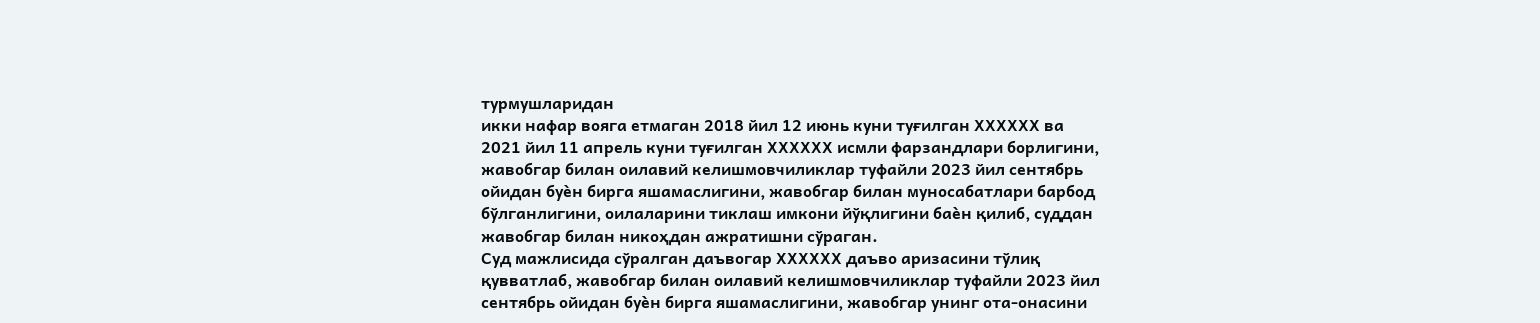турмушларидан
икки нафар вояга етмаган 2018 йил 12 июнь куни туғилган ХХХХХХ ва
2021 йил 11 апрель куни туғилган ХХХХХХ исмли фарзандлари борлигини,
жавобгар билан оилавий келишмовчиликлар туфайли 2023 йил сентябрь
ойидан буѐн бирга яшамаслигини, жавобгар билан муносабатлари барбод
бўлганлигини, оилаларини тиклаш имкони йўқлигини баѐн қилиб, суддан
жавобгар билан никоҳдан ажратишни сўраган.
Суд мажлисида сўралган даъвогар ХХХХХХ даъво аризасини тўлиқ
қувватлаб, жавобгар билан оилавий келишмовчиликлар туфайли 2023 йил
сентябрь ойидан буѐн бирга яшамаслигини, жавобгар унинг ота-онасини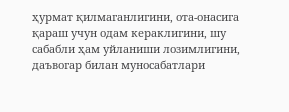ҳурмат қилмаганлигини, ота-онасига қараш учун одам кераклигини, шу
сабабли ҳам уйланиши лозимлигини, даъвогар билан муносабатлари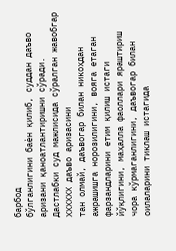барбод
бўлганлигини баѐн қилиб, суддан даъво аризани қаноатлантиришни сўради.
Дастлабки суд мажлисида сўралган жавобгар ХХХХХХ даъво аризасини
тан олмай, даъвогар билан никоҳдан ажрашишга норозилигини, вояга етаган
фарзандларини етим қилиш истаги йўқлигини, маҳалла фаоллари яраштириш
чора кўрмаганлигини, даъвогар билан оилаларини тиклаш истагида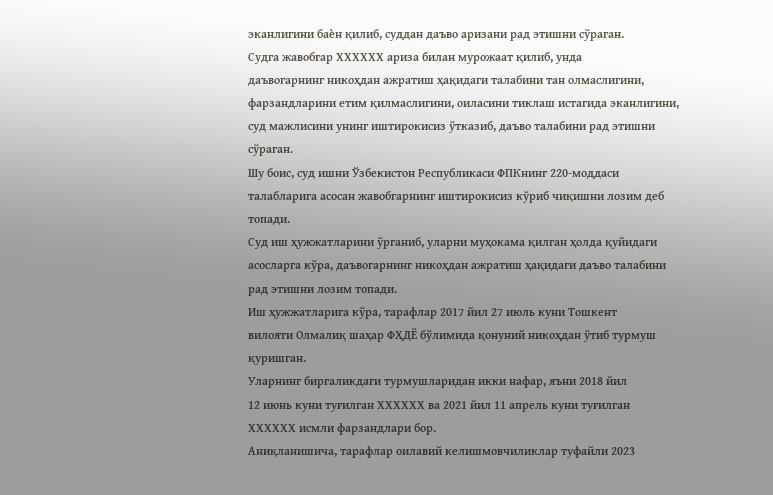эканлигини баѐн қилиб, суддан даъво аризани рад этишни сўраган.
Судга жавобгар ХХХХХХ ариза билан мурожаат қилиб, унда
даъвогарнинг никоҳдан ажратиш ҳақидаги талабини тан олмаслигини,
фарзандларини етим қилмаслигини, оиласини тиклаш истагида эканлигини,
суд мажлисини унинг иштирокисиз ўтказиб, даъво талабини рад этишни
сўраган.
Шу боис, суд ишни Ўзбекистон Республикаси ФПКнинг 220-моддаси
талабларига асосан жавобгарнинг иштирокисиз кўриб чиқишни лозим деб
топади.
Суд иш ҳужжатларини ўрганиб, уларни муҳокама қилган ҳолда қуйидаги
асосларга кўра, даъвогарнинг никоҳдан ажратиш ҳақидаги даъво талабини
рад этишни лозим топади.
Иш ҳужжатларига кўра, тарафлар 2017 йил 27 июль куни Тошкент
вилояти Олмалиқ шаҳар ФҲДЁ бўлимида қонуний никоҳдан ўтиб турмуш
қуришган.
Уларнинг биргаликдаги турмушларидан икки нафар, яъни 2018 йил
12 июнь куни туғилган ХХХХХХ ва 2021 йил 11 апрель куни туғилган
ХХХХХХ исмли фарзандлари бор.
Аниқланишича, тарафлар оилавий келишмовчиликлар туфайли 2023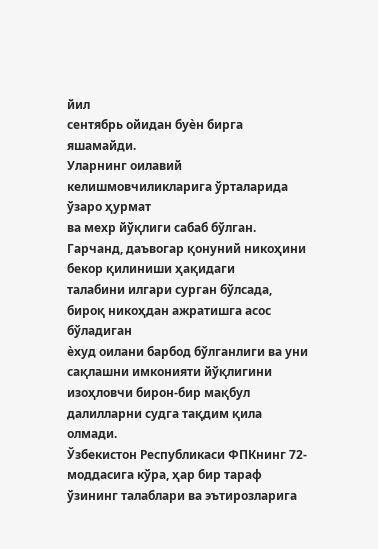йил
сентябрь ойидан буѐн бирга яшамайди.
Уларнинг оилавий келишмовчиликларига ўрталарида ўзаро ҳурмат
ва мехр йўқлиги сабаб бўлган.
Гарчанд, даъвогар қонуний никоҳини бекор қилиниши ҳақидаги
талабини илгари сурган бўлсада, бироқ никоҳдан ажратишга асос бўладиган
ѐхуд оилани барбод бўлганлиги ва уни сақлашни имконияти йўқлигини
изоҳловчи бирон-бир мақбул далилларни судга тақдим қила олмади.
Ўзбекистон Республикаси ФПКнинг 72-моддасига кўра, ҳар бир тараф
ўзининг талаблари ва эътирозларига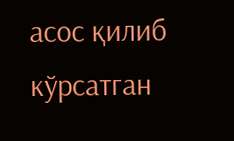асос қилиб кўрсатган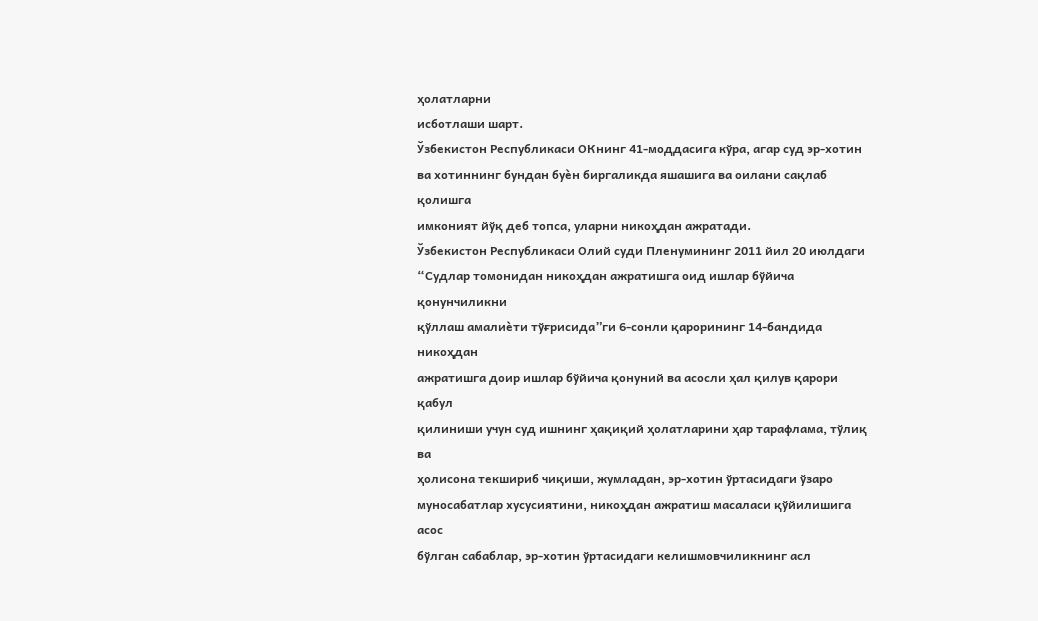ҳолатларни
исботлаши шарт.
Ўзбекистон Республикаси ОКнинг 41-моддасига кўра, агар суд эр-хотин
ва хотиннинг бундан буѐн биргаликда яшашига ва оилани сақлаб қолишга
имконият йўқ деб топса, уларни никоҳдан ажратади.
Ўзбекистон Республикаси Олий суди Пленумининг 2011 йил 20 июлдаги
“Судлар томонидан никоҳдан ажратишга оид ишлар бўйича қонунчиликни
қўллаш амалиѐти тўғрисида”ги 6-сонли қарорининг 14-бандида никоҳдан
ажратишга доир ишлар бўйича қонуний ва асосли ҳал қилув қарори қабул
қилиниши учун суд ишнинг ҳақиқий ҳолатларини ҳар тарафлама, тўлиқ ва
ҳолисона текшириб чиқиши, жумладан, эр-хотин ўртасидаги ўзаро
муносабатлар хусусиятини, никоҳдан ажратиш масаласи қўйилишига асос
бўлган сабаблар, эр-хотин ўртасидаги келишмовчиликнинг асл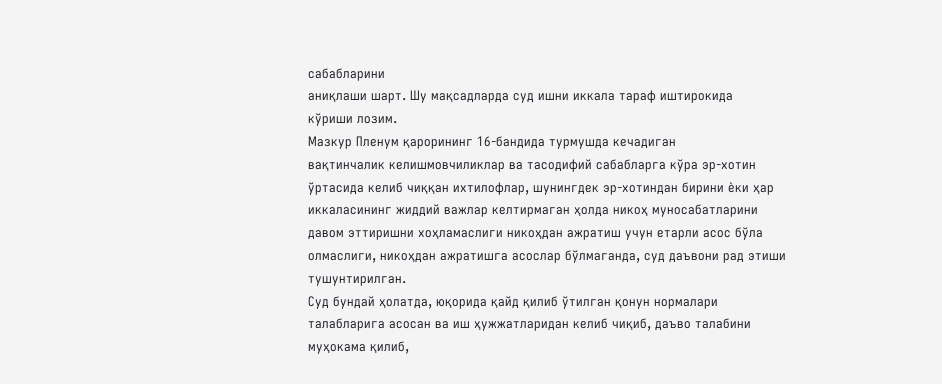сабабларини
аниқлаши шарт. Шу мақсадларда суд ишни иккала тараф иштирокида
кўриши лозим.
Мазкур Пленум қарорининг 16-бандида турмушда кечадиган
вақтинчалик келишмовчиликлар ва тасодифий сабабларга кўра эр-хотин
ўртасида келиб чиққан ихтилофлар, шунингдек эр-хотиндан бирини ѐки ҳар
иккаласининг жиддий важлар келтирмаган ҳолда никоҳ муносабатларини
давом эттиришни хоҳламаслиги никоҳдан ажратиш учун етарли асос бўла
олмаслиги, никоҳдан ажратишга асослар бўлмаганда, суд даъвони рад этиши
тушунтирилган.
Суд бундай ҳолатда, юқорида қайд қилиб ўтилган қонун нормалари
талабларига асосан ва иш ҳужжатларидан келиб чиқиб, даъво талабини
муҳокама қилиб,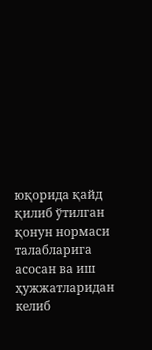юқорида қайд қилиб ўтилган қонун нормаси талабларига
асосан ва иш ҳужжатларидан келиб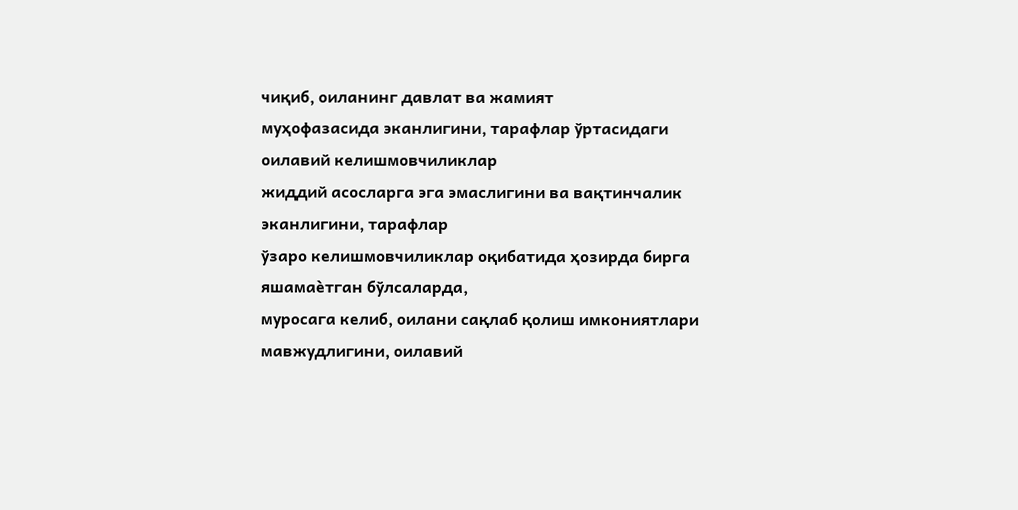чиқиб, оиланинг давлат ва жамият
муҳофазасида эканлигини, тарафлар ўртасидаги оилавий келишмовчиликлар
жиддий асосларга эга эмаслигини ва вақтинчалик эканлигини, тарафлар
ўзаро келишмовчиликлар оқибатида ҳозирда бирга яшамаѐтган бўлсаларда,
муросага келиб, оилани сақлаб қолиш имкониятлари мавжудлигини, оилавий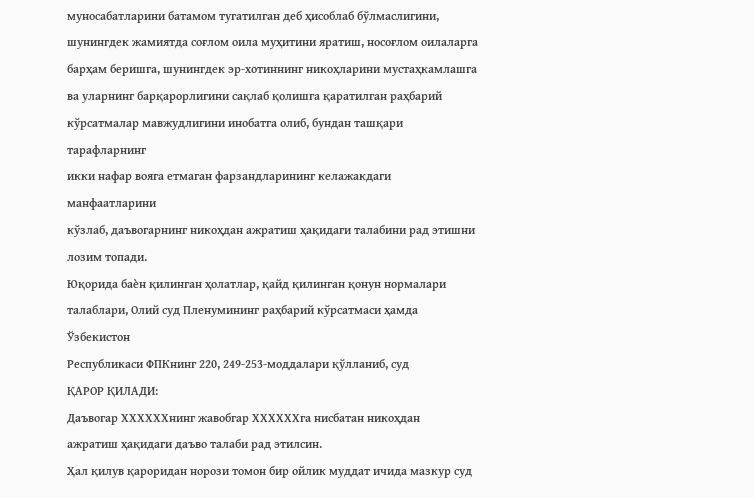муносабатларини батамом тугатилган деб ҳисоблаб бўлмаслигини,
шунингдек жамиятда соғлом оила муҳитини яратиш, носоғлом оилаларга
барҳам беришга, шунингдек эр-хотиннинг никоҳларини мустаҳкамлашга
ва уларнинг барқарорлигини сақлаб қолишга қаратилган раҳбарий
кўрсатмалар мавжудлигини инобатга олиб, бундан ташқари тарафларнинг
икки нафар вояга етмаган фарзандларининг келажакдаги манфаатларини
кўзлаб, даъвогарнинг никоҳдан ажратиш ҳақидаги талабини рад этишни
лозим топади.
Юқорида баѐн қилинган ҳолатлар, қайд қилинган қонун нормалари
талаблари, Олий суд Пленумининг раҳбарий кўрсатмаси ҳамда Ўзбекистон
Республикаси ФПКнинг 220, 249-253-моддалари қўлланиб, суд
ҚАРОР ҚИЛАДИ:
Даъвогар ХХХХХХнинг жавобгар ХХХХХХга нисбатан никоҳдан
ажратиш ҳақидаги даъво талаби рад этилсин.
Ҳал қилув қароридан норози томон бир ойлик муддат ичида мазкур суд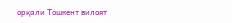орқали Тошкент вилоят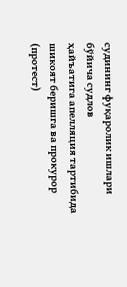судининг фуқаролик ишлари бўйича судлов
ҳайъатига апелляция тартибида шикоят беришга ва прокурор (протест)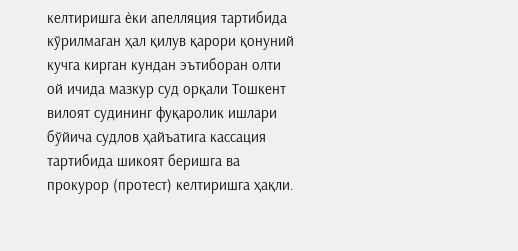келтиришга ѐки апелляция тартибида кўрилмаган ҳал қилув қарори қонуний
кучга кирган кундан эътиборан олти ой ичида мазкур суд орқали Тошкент
вилоят судининг фуқаролик ишлари бўйича судлов ҳайъатига кассация
тартибида шикоят беришга ва прокурор (протест) келтиришга ҳақли.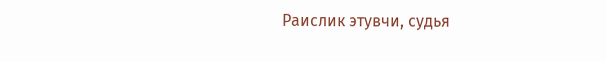Раислик этувчи, судья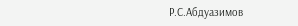Р.С.Абдуазимов